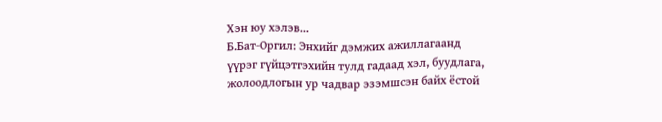Хэн юу хэлэв...
Б.Бат-Оргил: Энхийг дэмжих ажиллагаанд үүрэг гүйцэтгэхийн тулд гадаад хэл, буудлага, жолоодлогын ур чадвар эзэмшсэн байх ёстой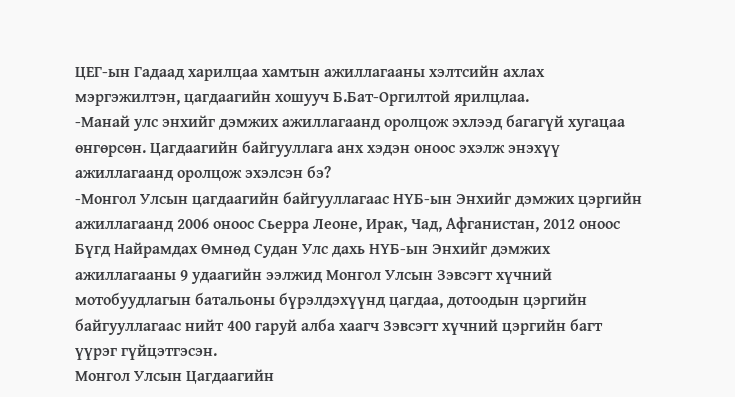ЦЕГ-ын Гадаад харилцаа хамтын ажиллагааны хэлтсийн ахлах мэргэжилтэн, цагдаагийн хошууч Б.Бат-Оргилтой ярилцлаа.
-Манай улс энхийг дэмжих ажиллагаанд оролцож эхлээд багагүй хугацаа өнгөрсөн. Цагдаагийн байгууллага анх хэдэн оноос эхэлж энэхүү ажиллагаанд оролцож эхэлсэн бэ?
-Монгол Улсын цагдаагийн байгууллагаас НҮБ-ын Энхийг дэмжих цэргийн ажиллагаанд 2006 оноос Сьерра Леоне, Ирак, Чад, Афганистан, 2012 оноос Бүгд Найрамдах Өмнөд Судан Улс дахь НҮБ-ын Энхийг дэмжих ажиллагааны 9 удаагийн ээлжид Монгол Улсын Зэвсэгт хүчний мотобуудлагын батальоны бүрэлдэхүүнд цагдаа, дотоодын цэргийн байгууллагаас нийт 400 гаруй алба хаагч Зэвсэгт хүчний цэргийн багт үүрэг гүйцэтгэсэн.
Монгол Улсын Цагдаагийн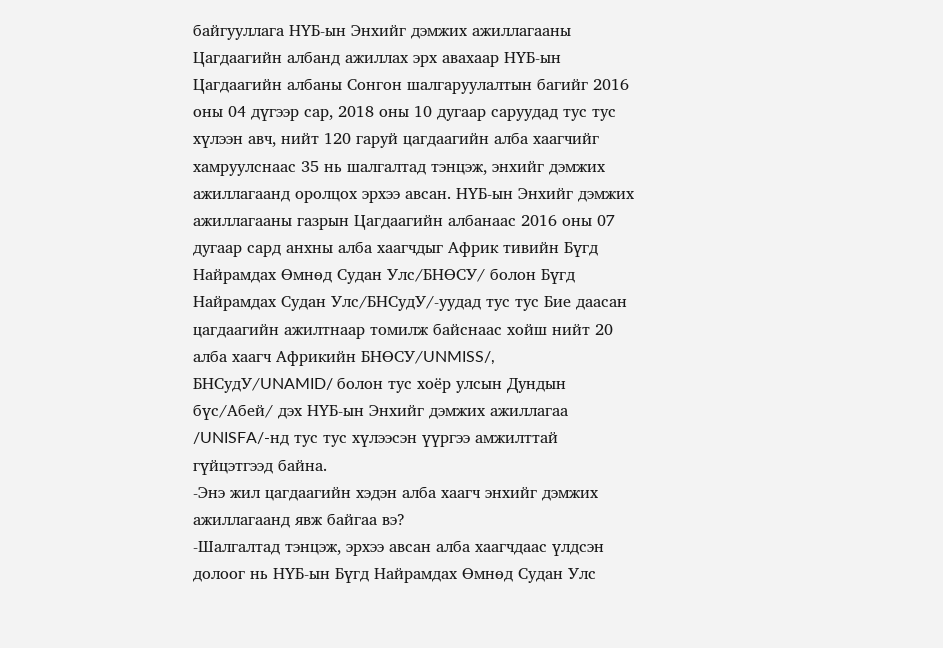байгууллага НҮБ-ын Энхийг дэмжих ажиллагааны Цагдаагийн албанд ажиллах эрх авахаар НҮБ-ын Цагдаагийн албаны Сонгон шалгаруулалтын багийг 2016 оны 04 дүгээр сар, 2018 оны 10 дугаар саруудад тус тус хүлээн авч, нийт 120 гаруй цагдаагийн алба хаагчийг хамруулснаас 35 нь шалгалтад тэнцэж, энхийг дэмжих ажиллагаанд оролцох эрхээ авсан. НҮБ-ын Энхийг дэмжих ажиллагааны газрын Цагдаагийн албанаас 2016 оны 07 дугаар сард анхны алба хаагчдыг Африк тивийн Бүгд Найрамдах Өмнөд Судан Улс/БНӨСУ/ болон Бүгд Найрамдах Судан Улс/БНСудУ/-уудад тус тус Бие даасан цагдаагийн ажилтнаар томилж байснаас хойш нийт 20 алба хаагч Африкийн БНӨСУ/UNMISS/, БНСудУ/UNAMID/ болон тус хоёр улсын Дундын бүс/Абей/ дэх НҮБ-ын Энхийг дэмжих ажиллагаа /UNISFA/-нд тус тус хүлээсэн үүргээ амжилттай гүйцэтгээд байна.
-Энэ жил цагдаагийн хэдэн алба хаагч энхийг дэмжих ажиллагаанд явж байгаа вэ?
-Шалгалтад тэнцэж, эрхээ авсан алба хаагчдаас үлдсэн долоог нь НҮБ-ын Бүгд Найрамдах Өмнөд Судан Улс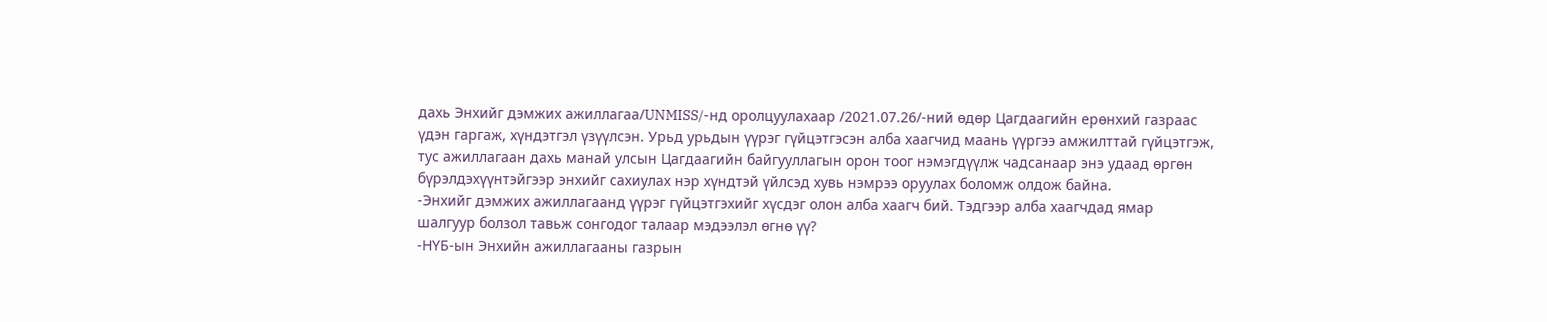дахь Энхийг дэмжих ажиллагаа/UNMISS/-нд оролцуулахаар /2021.07.26/-ний өдөр Цагдаагийн ерөнхий газраас үдэн гаргаж, хүндэтгэл үзүүлсэн. Урьд урьдын үүрэг гүйцэтгэсэн алба хаагчид маань үүргээ амжилттай гүйцэтгэж, тус ажиллагаан дахь манай улсын Цагдаагийн байгууллагын орон тоог нэмэгдүүлж чадсанаар энэ удаад өргөн бүрэлдэхүүнтэйгээр энхийг сахиулах нэр хүндтэй үйлсэд хувь нэмрээ оруулах боломж олдож байна.
-Энхийг дэмжих ажиллагаанд үүрэг гүйцэтгэхийг хүсдэг олон алба хаагч бий. Тэдгээр алба хаагчдад ямар шалгуур болзол тавьж сонгодог талаар мэдээлэл өгнө үү?
-НҮБ-ын Энхийн ажиллагааны газрын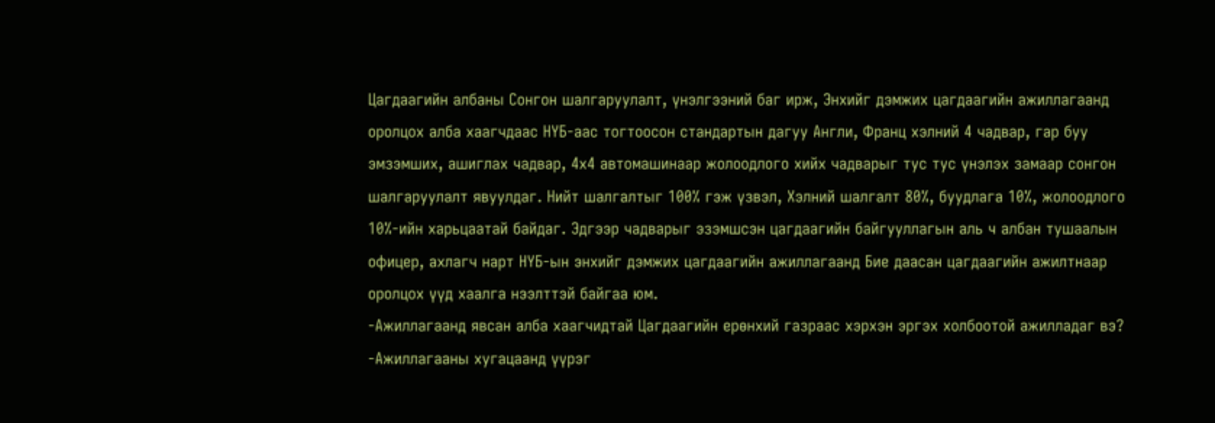Цагдаагийн албаны Сонгон шалгаруулалт, үнэлгээний баг ирж, Энхийг дэмжих цагдаагийн ажиллагаанд оролцох алба хаагчдаас НҮБ-аас тогтоосон стандартын дагуу Англи, Франц хэлний 4 чадвар, гар буу эмзэмших, ашиглах чадвар, 4х4 автомашинаар жолоодлого хийх чадварыг тус тус үнэлэх замаар сонгон шалгаруулалт явуулдаг. Нийт шалгалтыг 100% гэж үзвэл, Хэлний шалгалт 80%, буудлага 10%, жолоодлого 10%-ийн харьцаатай байдаг. Эдгээр чадварыг эзэмшсэн цагдаагийн байгууллагын аль ч албан тушаалын офицер, ахлагч нарт НҮБ-ын энхийг дэмжих цагдаагийн ажиллагаанд Бие даасан цагдаагийн ажилтнаар оролцох үүд хаалга нээлттэй байгаа юм.
-Ажиллагаанд явсан алба хаагчидтай Цагдаагийн ерөнхий газраас хэрхэн эргэх холбоотой ажилладаг вэ?
-Ажиллагааны хугацаанд үүрэг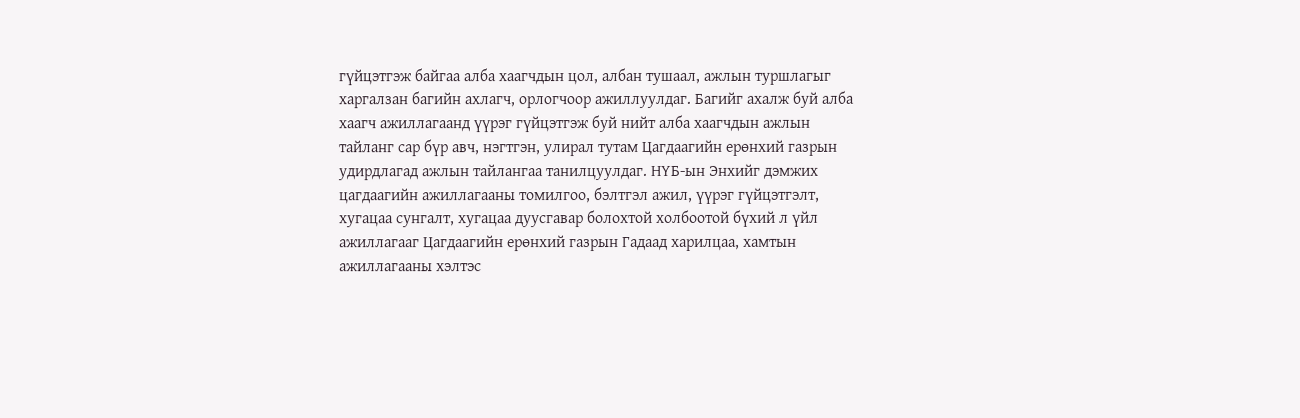гүйцэтгэж байгаа алба хаагчдын цол, албан тушаал, ажлын туршлагыг харгалзан багийн ахлагч, орлогчоор ажиллуулдаг. Багийг ахалж буй алба хаагч ажиллагаанд үүрэг гүйцэтгэж буй нийт алба хаагчдын ажлын тайланг сар бүр авч, нэгтгэн, улирал тутам Цагдаагийн ерөнхий газрын удирдлагад ажлын тайлангаа танилцуулдаг. НҮБ-ын Энхийг дэмжих цагдаагийн ажиллагааны томилгоо, бэлтгэл ажил, үүрэг гүйцэтгэлт, хугацаа сунгалт, хугацаа дуусгавар болохтой холбоотой бүхий л үйл ажиллагааг Цагдаагийн ерөнхий газрын Гадаад харилцаа, хамтын ажиллагааны хэлтэс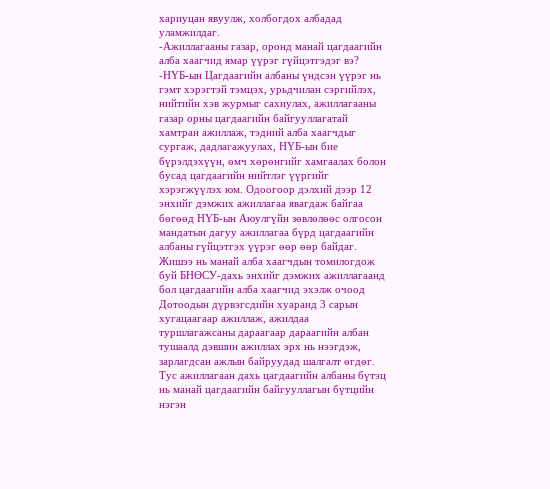хариуцан явуулж, холбогдох албадад уламжилдаг.
-Ажиллагааны газар, оронд манай цагдаагийн алба хаагчид ямар үүрэг гүйцэтгэдэг вэ?
-НҮБ-ын Цагдаагийн албаны үндсэн үүрэг нь гэмт хэрэгтэй тэмцэх, урьдчилан сэргийлэх, нийтийн хэв журмыг сахиулах, ажиллагааны газар орны цагдаагийн байгууллагатай хамтран ажиллаж, тэдний алба хаагчдыг сургаж, дадлагажуулах, НҮБ-ын бие бүрэлдэхүүн, өмч хөрөнгийг хамгаалах болон бусад цагдаагийн нийтлэг үүргийг хэрэгжүүлэх юм. Одоогоор дэлхий дээр 12 энхийг дэмжих ажиллагаа явагдаж байгаа бөгөөд НҮБ-ын Аюулгүйн зөвлөлөөс олгосон мандатын дагуу ажиллагаа бүрд цагдаагийн албаны гүйцэтгэх үүрэг өөр өөр байдаг. Жишээ нь манай алба хаагчдын томилогдож буй БНӨСУ-дахь энхийг дэмжих ажиллагаанд бол цагдаагийн алба хаагчид эхэлж очоод Дотоодын дүрвэгсдийн хуаранд 3 сарын хугацаагаар ажиллаж, ажилдаа туршлагажсаны дараагаар дараагийн албан тушаалд дэвшин ажиллах эрх нь нээгдэж, зарлагдсан ажлын байруудад шалгалт өгдөг. Тус ажиллагаан дахь цагдаагийн албаны бүтэц нь манай цагдаагийн байгууллагын бүтцийн нэгэн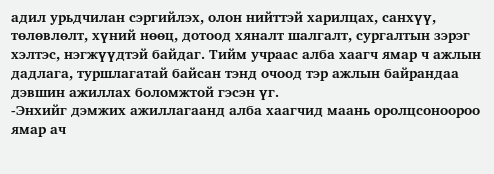адил урьдчилан сэргийлэх, олон нийттэй харилцах, санхүү, төлөвлөлт, хүний нөөц, дотоод хяналт шалгалт, сургалтын зэрэг хэлтэс, нэгжүүдтэй байдаг. Тийм учраас алба хаагч ямар ч ажлын дадлага, туршлагатай байсан тэнд очоод тэр ажлын байрандаа дэвшин ажиллах боломжтой гэсэн үг.
-Энхийг дэмжих ажиллагаанд алба хаагчид маань оролцсоноороо ямар ач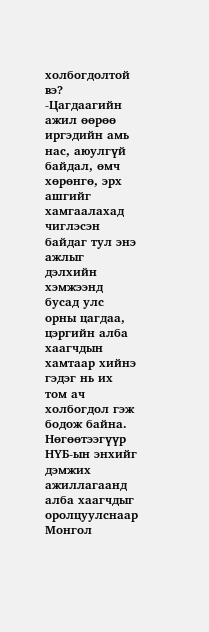холбогдолтой вэ?
-Цагдаагийн ажил өөрөө иргэдийн амь нас, аюулгүй байдал, өмч хөрөнгө, эрх ашгийг хамгаалахад чиглэсэн байдаг тул энэ ажлыг дэлхийн хэмжээнд бусад улс орны цагдаа, цэргийн алба хаагчдын хамтаар хийнэ гэдэг нь их том ач холбогдол гэж бодож байна. Нөгөөтээгүүр НҮБ-ын энхийг дэмжих ажиллагаанд алба хаагчдыг оролцуулснаар Монгол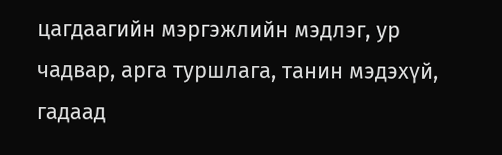цагдаагийн мэргэжлийн мэдлэг, ур чадвар, арга туршлага, танин мэдэхүй, гадаад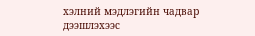хэлний мэдлэгийн чадвар дээшлэхээс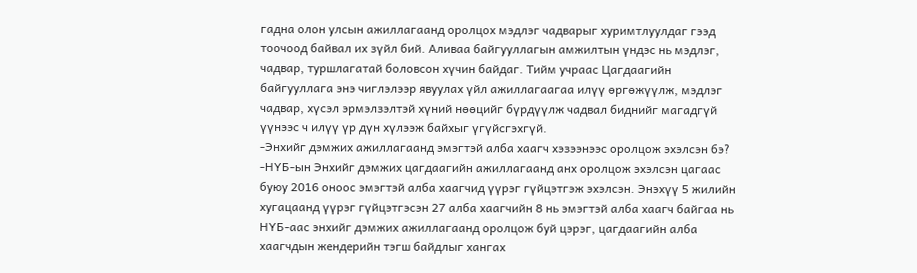гадна олон улсын ажиллагаанд оролцох мэдлэг чадварыг хуримтлуулдаг гээд тоочоод байвал их зүйл бий. Аливаа байгууллагын амжилтын үндэс нь мэдлэг, чадвар, туршлагатай боловсон хүчин байдаг. Тийм учраас Цагдаагийн байгууллага энэ чиглэлээр явуулах үйл ажиллагаагаа илүү өргөжүүлж, мэдлэг чадвар, хүсэл эрмэлзэлтэй хүний нөөцийг бүрдүүлж чадвал биднийг магадгүй үүнээс ч илүү үр дүн хүлээж байхыг үгүйсгэхгүй.
-Энхийг дэмжих ажиллагаанд эмэгтэй алба хаагч хэзээнээс оролцож эхэлсэн бэ?
-НҮБ-ын Энхийг дэмжих цагдаагийн ажиллагаанд анх оролцож эхэлсэн цагаас буюу 2016 оноос эмэгтэй алба хаагчид үүрэг гүйцэтгэж эхэлсэн. Энэхүү 5 жилийн хугацаанд үүрэг гүйцэтгэсэн 27 алба хаагчийн 8 нь эмэгтэй алба хаагч байгаа нь НҮБ-аас энхийг дэмжих ажиллагаанд оролцож буй цэрэг, цагдаагийн алба хаагчдын жендерийн тэгш байдлыг хангах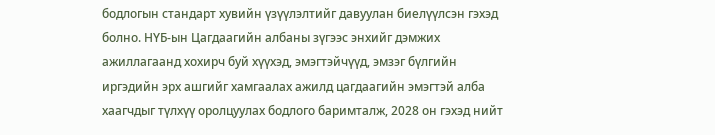бодлогын стандарт хувийн үзүүлэлтийг давуулан биелүүлсэн гэхэд болно. НҮБ-ын Цагдаагийн албаны зүгээс энхийг дэмжих ажиллагаанд хохирч буй хүүхэд, эмэгтэйчүүд, эмзэг бүлгийн иргэдийн эрх ашгийг хамгаалах ажилд цагдаагийн эмэгтэй алба хаагчдыг түлхүү оролцуулах бодлого баримталж, 2028 он гэхэд нийт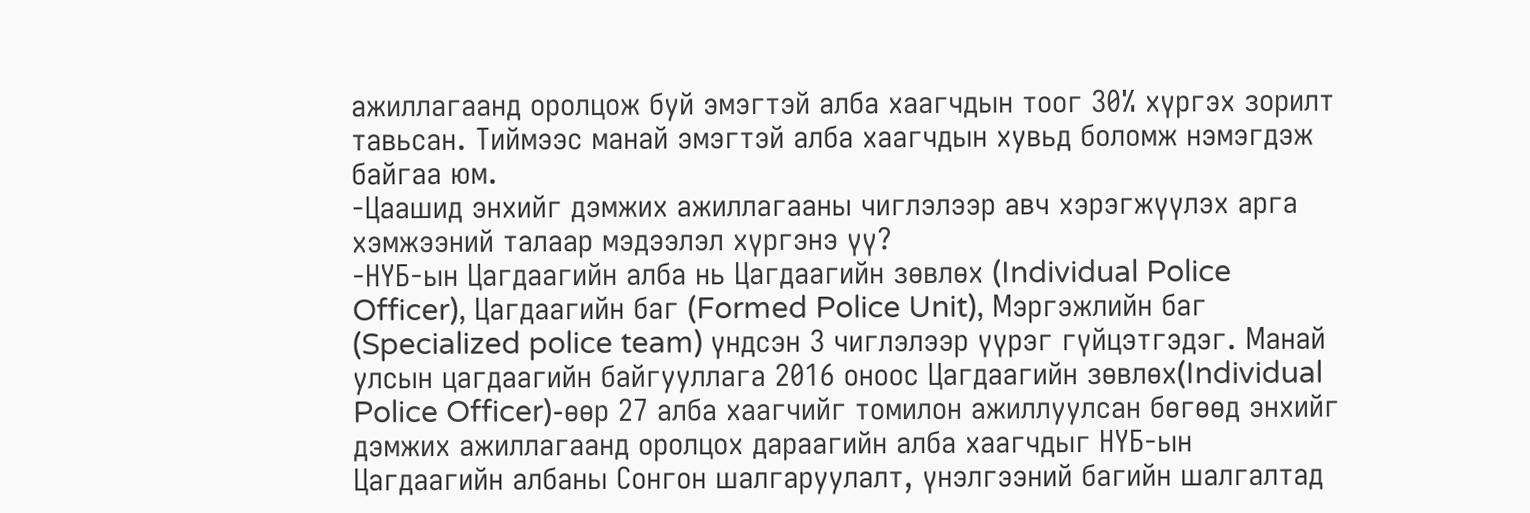ажиллагаанд оролцож буй эмэгтэй алба хаагчдын тоог 30% хүргэх зорилт тавьсан. Тиймээс манай эмэгтэй алба хаагчдын хувьд боломж нэмэгдэж байгаа юм.
-Цаашид энхийг дэмжих ажиллагааны чиглэлээр авч хэрэгжүүлэх арга хэмжээний талаар мэдээлэл хүргэнэ үү?
-НҮБ-ын Цагдаагийн алба нь Цагдаагийн зөвлөх (Individual Police Officer), Цагдаагийн баг (Formed Police Unit), Мэргэжлийн баг (Specialized police team) үндсэн 3 чиглэлээр үүрэг гүйцэтгэдэг. Манай улсын цагдаагийн байгууллага 2016 оноос Цагдаагийн зөвлөх(Individual Police Officer)-өөр 27 алба хаагчийг томилон ажиллуулсан бөгөөд энхийг дэмжих ажиллагаанд оролцох дараагийн алба хаагчдыг НҮБ-ын Цагдаагийн албаны Сонгон шалгаруулалт, үнэлгээний багийн шалгалтад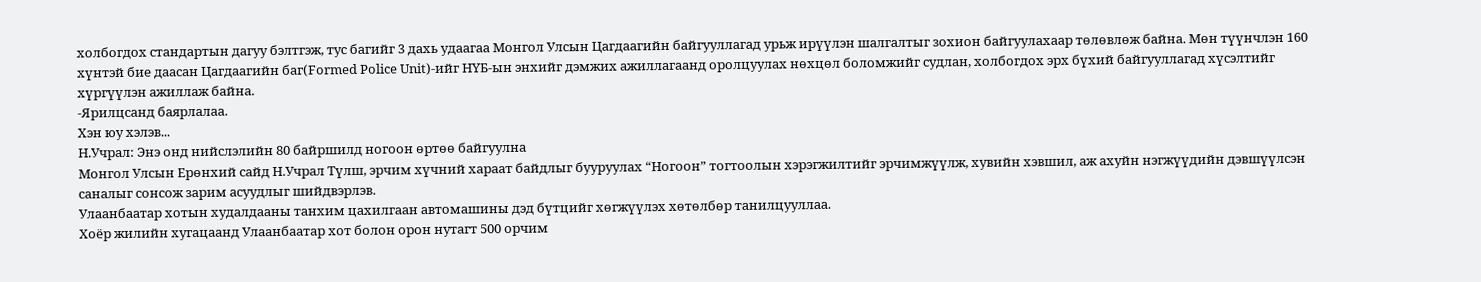холбогдох стандартын дагуу бэлтгэж, тус багийг 3 дахь удаагаа Монгол Улсын Цагдаагийн байгууллагад урьж ирүүлэн шалгалтыг зохион байгуулахаар төлөвлөж байна. Мөн түүнчлэн 160 хүнтэй бие даасан Цагдаагийн баг(Formed Police Unit)-ийг НҮБ-ын энхийг дэмжих ажиллагаанд оролцуулах нөхцөл боломжийг судлан, холбогдох эрх бүхий байгууллагад хүсэлтийг хүргүүлэн ажиллаж байна.
-Ярилцсанд баярлалаа.
Хэн юу хэлэв...
Н.Учрал: Энэ онд нийслэлийн 80 байршилд ногоон өртөө байгуулна
Монгол Улсын Ерөнхий сайд Н.Учрал Түлш, эрчим хүчний хараат байдлыг бууруулах “Ногоон” тогтоолын хэрэгжилтийг эрчимжүүлж, хувийн хэвшил, аж ахуйн нэгжүүдийн дэвшүүлсэн саналыг сонсож зарим асуудлыг шийдвэрлэв.
Улаанбаатар хотын худалдааны танхим цахилгаан автомашины дэд бүтцийг хөгжүүлэх хөтөлбөр танилцууллаа.
Хоёр жилийн хугацаанд Улаанбаатар хот болон орон нутагт 500 орчим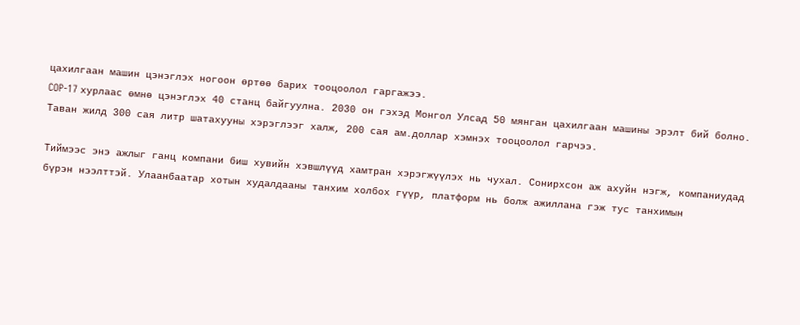цахилгаан машин цэнэглэх ногоон өртөө барих тооцоолол гаргажээ.
COP-17 хурлаас өмнө цэнэглэх 40 станц байгуулна. 2030 он гэхэд Монгол Улсад 50 мянган цахилгаан машины эрэлт бий болно.
Таван жилд 300 сая литр шатахууны хэрэглээг халж, 200 сая ам.доллар хэмнэх тооцоолол гарчээ.

Тиймээс энэ ажлыг ганц компани биш хувийн хэвшлүүд хамтран хэрэгжүүлэх нь чухал. Сонирхсон аж ахуйн нэгж, компаниудад бүрэн нээлттэй. Улаанбаатар хотын худалдааны танхим холбох гүүр, платформ нь болж ажиллана гэж тус танхимын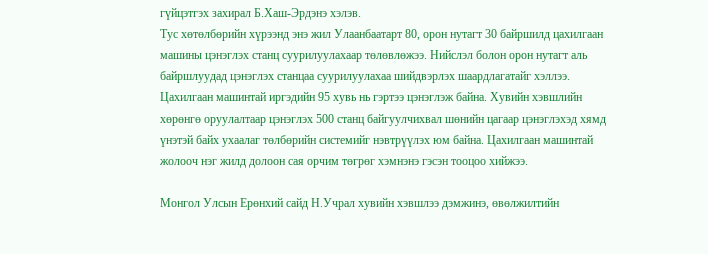гүйцэтгэх захирал Б.Хаш-Эрдэнэ хэлэв.
Тус хөтөлбөрийн хүрээнд энэ жил Улаанбаатарт 80, орон нутагт 30 байршилд цахилгаан машины цэнэглэх станц суурилуулахаар төлөвлөжээ. Нийслэл болон орон нутагт аль байршлуудад цэнэглэх станцаа суурилуулахаа шийдвэрлэх шаардлагатайг хэллээ.
Цахилгаан машинтай иргэдийн 95 хувь нь гэртээ цэнэглэж байна. Хувийн хэвшлийн хөрөнгө оруулалтаар цэнэглэх 500 станц байгуулчихвал шөнийн цагаар цэнэглэхэд хямд үнэтэй байх ухаалаг төлбөрийн системийг нэвтрүүлэх юм байна. Цахилгаан машинтай жолооч нэг жилд долоон сая орчим төгрөг хэмнэнэ гэсэн тооцоо хийжээ.

Монгол Улсын Ерөнхий сайд Н.Учрал хувийн хэвшлээ дэмжинэ, өвөлжилтийн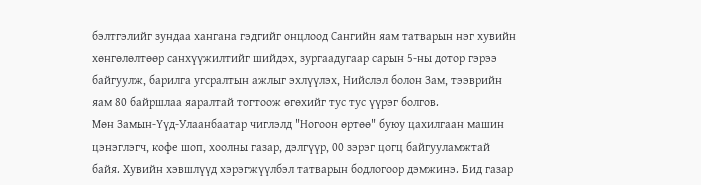бэлтгэлийг зундаа хангана гэдгийг онцлоод Сангийн яам татварын нэг хувийн хөнгөлөлтөөр санхүүжилтийг шийдэх, зургаадугаар сарын 5-ны дотор гэрээ байгуулж, барилга угсралтын ажлыг эхлүүлэх, Нийслэл болон Зам, тээврийн яам 80 байршлаа яаралтай тогтоож өгөхийг тус тус үүрэг болгов.
Мөн Замын-Үүд-Улаанбаатар чиглэлд "Ногоон өртөө" буюу цахилгаан машин цэнэглэгч, кофе шоп, хоолны газар, дэлгүүр, 00 зэрэг цогц байгууламжтай байя. Хувийн хэвшлүүд хэрэгжүүлбэл татварын бодлогоор дэмжинэ. Бид газар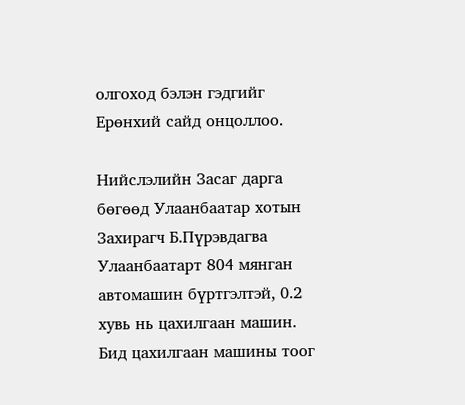олгоход бэлэн гэдгийг Ерөнхий сайд онцоллоо.

Нийслэлийн Засаг дарга бөгөөд Улаанбаатар хотын Захирагч Б.Пүрэвдагва Улаанбаатарт 804 мянган автомашин бүртгэлтэй, 0.2 хувь нь цахилгаан машин. Бид цахилгаан машины тоог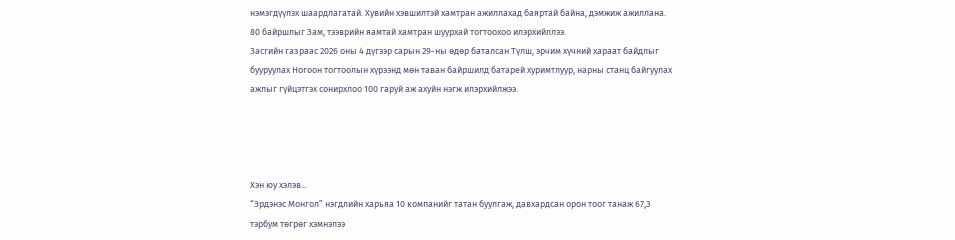нэмэгдүүлэх шаардлагатай. Хувийн хэвшилтэй хамтран ажиллахад баяртай байна, дэмжиж ажиллана. 80 байршлыг Зам, тээврийн яамтай хамтран шуурхай тогтоохоо илэрхийллээ.
Засгийн газраас 2026 оны 4 дүгээр сарын 29-ны өдөр баталсан Түлш, эрчим хүчний хараат байдлыг бууруулах Ногоон тогтоолын хүрээнд мөн таван байршилд батарей хуримтлуур, нарны станц байгуулах ажлыг гүйцэтгэх сонирхлоо 100 гаруй аж ахуйн нэгж илэрхийлжээ.




Хэн юу хэлэв...
“Эрдэнэс Монгол” нэгдлийн харьяа 10 компанийг татан буулгаж, давхардсан орон тоог танаж 67,3 тэрбум төгрөг хэмнэлээ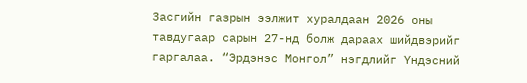Засгийн газрын ээлжит хуралдаан 2026 оны тавдугаар сарын 27-нд болж дараах шийдвэрийг гаргалаа. “Эрдэнэс Монгол” нэгдлийг Үндэсний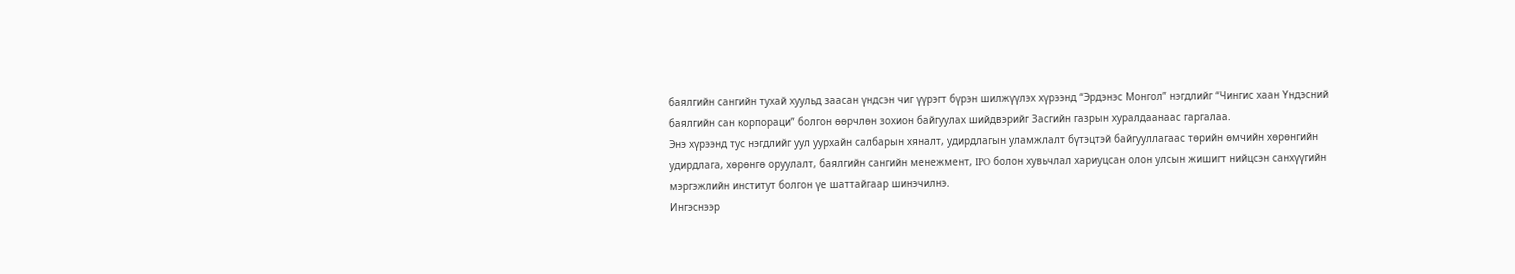баялгийн сангийн тухай хуульд заасан үндсэн чиг үүрэгт бүрэн шилжүүлэх хүрээнд “Эрдэнэс Монгол” нэгдлийг “Чингис хаан Үндэсний баялгийн сан корпораци” болгон өөрчлөн зохион байгуулах шийдвэрийг Засгийн газрын хуралдаанаас гаргалаа.
Энэ хүрээнд тус нэгдлийг уул уурхайн салбарын хяналт, удирдлагын уламжлалт бүтэцтэй байгууллагаас төрийн өмчийн хөрөнгийн удирдлага, хөрөнгө оруулалт, баялгийн сангийн менежмент, IPO болон хувьчлал хариуцсан олон улсын жишигт нийцсэн санхүүгийн мэргэжлийн институт болгон үе шаттайгаар шинэчилнэ.
Ингэснээр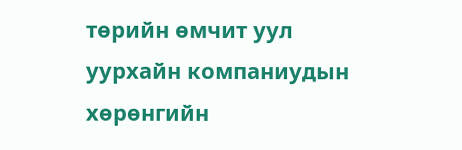төрийн өмчит уул уурхайн компаниудын хөрөнгийн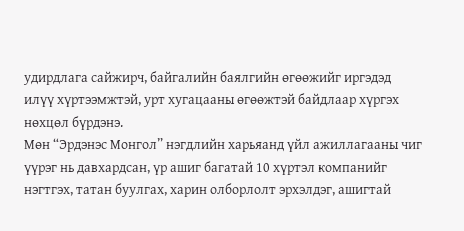удирдлага сайжирч, байгалийн баялгийн өгөөжийг иргэдэд илүү хүртээмжтэй, урт хугацааны өгөөжтэй байдлаар хүргэх нөхцөл бүрдэнэ.
Мөн “Эрдэнэс Монгол” нэгдлийн харьяанд үйл ажиллагааны чиг үүрэг нь давхардсан, үр ашиг багатай 10 хүртэл компанийг нэгтгэх, татан буулгах, харин олборлолт эрхэлдэг, ашигтай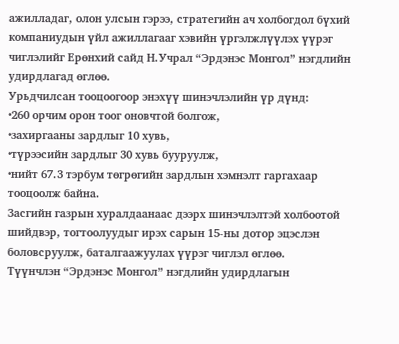ажилладаг, олон улсын гэрээ, стратегийн ач холбогдол бүхий компаниудын үйл ажиллагааг хэвийн үргэлжлүүлэх үүрэг чиглэлийг Ерөнхий сайд Н.Учрал “Эрдэнэс Монгол” нэгдлийн удирдлагад өглөө.
Урьдчилсан тооцоогоор энэхүү шинэчлэлийн үр дүнд:
•260 орчим орон тоог оновчтой болгож,
•захиргааны зардлыг 10 хувь,
•түрээсийн зардлыг 30 хувь бууруулж,
•нийт 67.3 тэрбум төгрөгийн зардлын хэмнэлт гаргахаар тооцоолж байна.
Засгийн газрын хуралдаанаас дээрх шинэчлэлтэй холбоотой шийдвэр, тогтоолуудыг ирэх сарын 15-ны дотор эцэслэн боловсруулж, баталгаажуулах үүрэг чиглэл өглөө.
Түүнчлэн “Эрдэнэс Монгол” нэгдлийн удирдлагын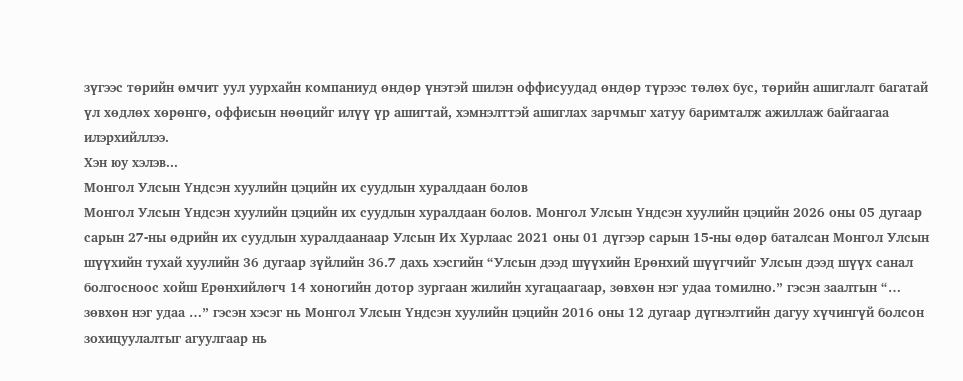зүгээс төрийн өмчит уул уурхайн компаниуд өндөр үнэтэй шилэн оффисуудад өндөр түрээс төлөх бус, төрийн ашиглалт багатай үл хөдлөх хөрөнгө, оффисын нөөцийг илүү үр ашигтай, хэмнэлттэй ашиглах зарчмыг хатуу баримталж ажиллаж байгаагаа илэрхийллээ.
Хэн юу хэлэв...
Монгол Улсын Үндсэн хуулийн цэцийн их суудлын хуралдаан болов
Монгол Улсын Үндсэн хуулийн цэцийн их суудлын хуралдаан болов. Монгол Улсын Үндсэн хуулийн цэцийн 2026 оны 05 дугаар сарын 27-ны өдрийн их суудлын хуралдаанаар Улсын Их Хурлаас 2021 оны 01 дүгээр сарын 15-ны өдөр баталсан Монгол Улсын шүүхийн тухай хуулийн 36 дугаар зүйлийн 36.7 дахь хэсгийн “Улсын дээд шүүхийн Ерөнхий шүүгчийг Улсын дээд шүүх санал болгосноос хойш Ерөнхийлөгч 14 хоногийн дотор зургаан жилийн хугацаагаар, зөвхөн нэг удаа томилно.” гэсэн заалтын “… зөвхөн нэг удаа …” гэсэн хэсэг нь Монгол Улсын Үндсэн хуулийн цэцийн 2016 оны 12 дугаар дүгнэлтийн дагуу хүчингүй болсон зохицуулалтыг агуулгаар нь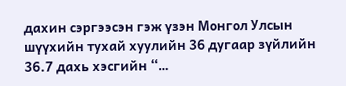дахин сэргээсэн гэж үзэн Монгол Улсын шүүхийн тухай хуулийн 36 дугаар зүйлийн 36.7 дахь хэсгийн “…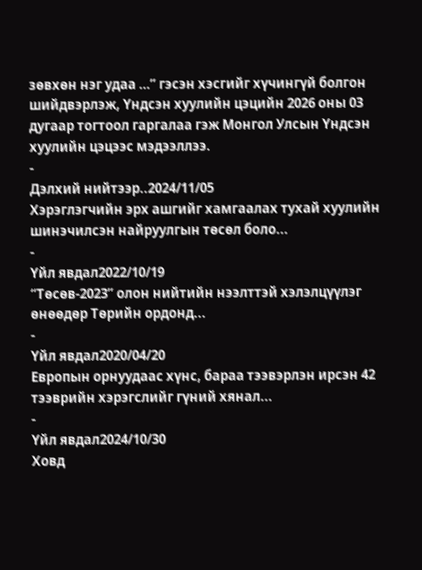зөвхөн нэг удаа …” гэсэн хэсгийг хүчингүй болгон шийдвэрлэж, Үндсэн хуулийн цэцийн 2026 оны 03 дугаар тогтоол гаргалаа гэж Монгол Улсын Үндсэн хуулийн цэцээс мэдээллээ.
-
Дэлхий нийтээр..2024/11/05
Хэрэглэгчийн эрх ашгийг хамгаалах тухай хуулийн шинэчилсэн найруулгын төсөл боло...
-
Үйл явдал2022/10/19
“Төсөв-2023” олон нийтийн нээлттэй хэлэлцүүлэг өнөөдөр Төрийн ордонд...
-
Үйл явдал2020/04/20
Европын орнуудаас хүнс, бараа тээвэрлэн ирсэн 42 тээврийн хэрэгслийг гүний хянал...
-
Үйл явдал2024/10/30
Ховд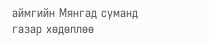аймгийн Мянгад суманд газар хөдөллөө